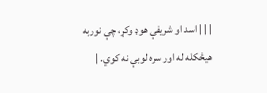| | | اسد او شريفې هوډ وکړ، چې نوربه هيڅکله له اور سره لوبې نه کوي. |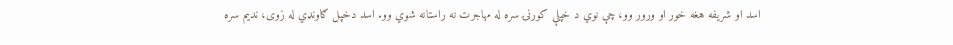اسد او شريفه هغه خور او ورور وو، چې نوي د خپلې کورنۍ سره له مهاجرت نه راستانه شوي وو. اسد دخپل ګاونډي له زوی، نديم سره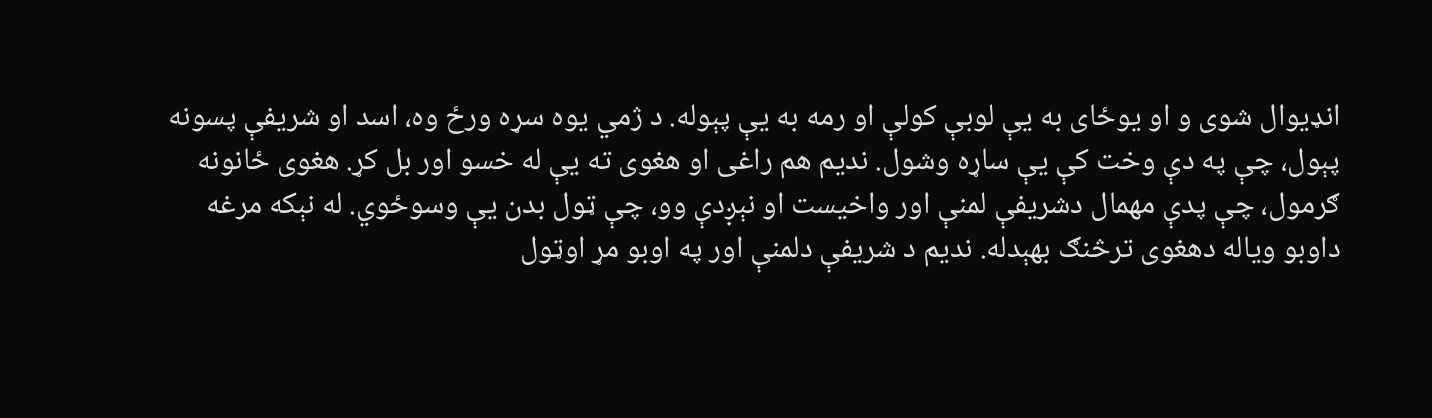انډيوال شوی و او يوځای به يې لوبې کولې او رمه به يې پېوله. د ژمي يوه سړه ورځ وه، اسد او شريفې پسونه پېول، چې په دې وخت کې يې ساړه وشول. نديم هم راغی او هغوی ته يې له خسو اور بل کړ. هغوی ځانونه ګرمول، چې پدې مهمال دشريفې لمنې اور واخيست او نېږدې وو، چې ټول بدن يې وسوځوي. له نېکه مرغه داوبو وياله دهغوی ترڅنګ بهېدله. نديم د شريفې دلمنې اور په اوبو مړ اوټول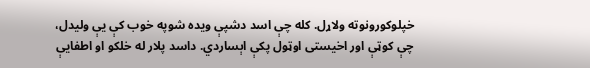خپلوکورونوته ولاړل. کله چې اسد دشپې ويده شوپه خوب کې يې وليدل، چې کوټې اور اخيستی اوټول پکې اېساردي. داسد پلار له خلکو او اطفايې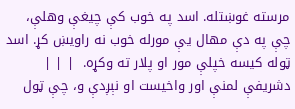مرسته غوښتله. اسد په خوب کې چيغې وهلې، چې په دې مهال يې مورله خوب نه راويښ کړ. اسد ټوله کيسه خپلې مور او پلار ته وکړه.  | | | دشريفې لمنې اور واخيست او نېږدې و، چې ټول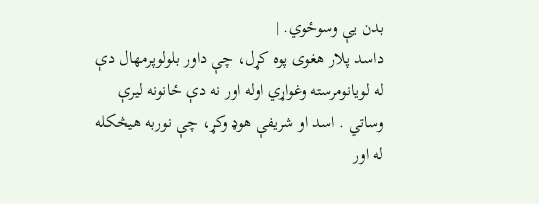بدن يې وسوځوي. |
داسد پلار هغوی پوه کړل، چې داور بلولوپرمهال دې له لويانومرسته وغواړي اوله اور نه دې ځانونه ليرې وساتي . اسد او شريفې هوډ وکړ، چې نوربه هيڅکله له اور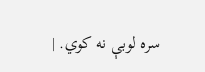سره لوبې نه کوي. |